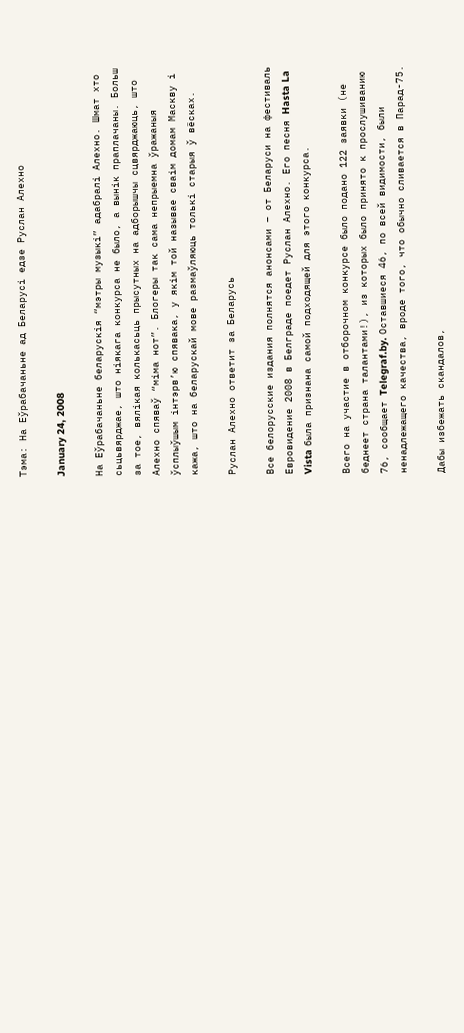Тэма: На Еўрабачаньне ад Беларусі едзе Руслан Алехно

January 24, 2008

На Еўрабачаньне беларускія “мэтры музыкі” адабралі Алехно. Шмат хто сьцьвярджае, што ніякага конкурса не было, а вынік праплачаны. Больш за тое, вялікая колькасьць прысутных на адборышчы сцвярджаюць, што Алехно спяваў “міма нот”. Блогеры так сама непрыемна ўражаныя ўсплыўшым інтэрв’ю спявака, у якім той называе сваім домам Маскву і кажа, што на беларускай мове размаўляюць толькі старыя ў вёсках.

Руслан Алехно ответит за Беларусь

Все белорусские издания полнятся анонсами – от Беларуси на фестиваль Евровидение 2008 в Белграде поедет Руслан Алехно. Его песня Hasta La Vista была признана самой подходящей для этого конкурса.

Всего на участие в отборочном конкурсе было подано 122 заявки (не беднеет страна талантами!), из которых было принято к прослушиванию 76, сообщает Telegraf.by. Оставшиеся 46, по всей видимости, были ненадлежащего качества, вроде того, что обычно сливается в Парад-75.

Дабы избежать скандалов,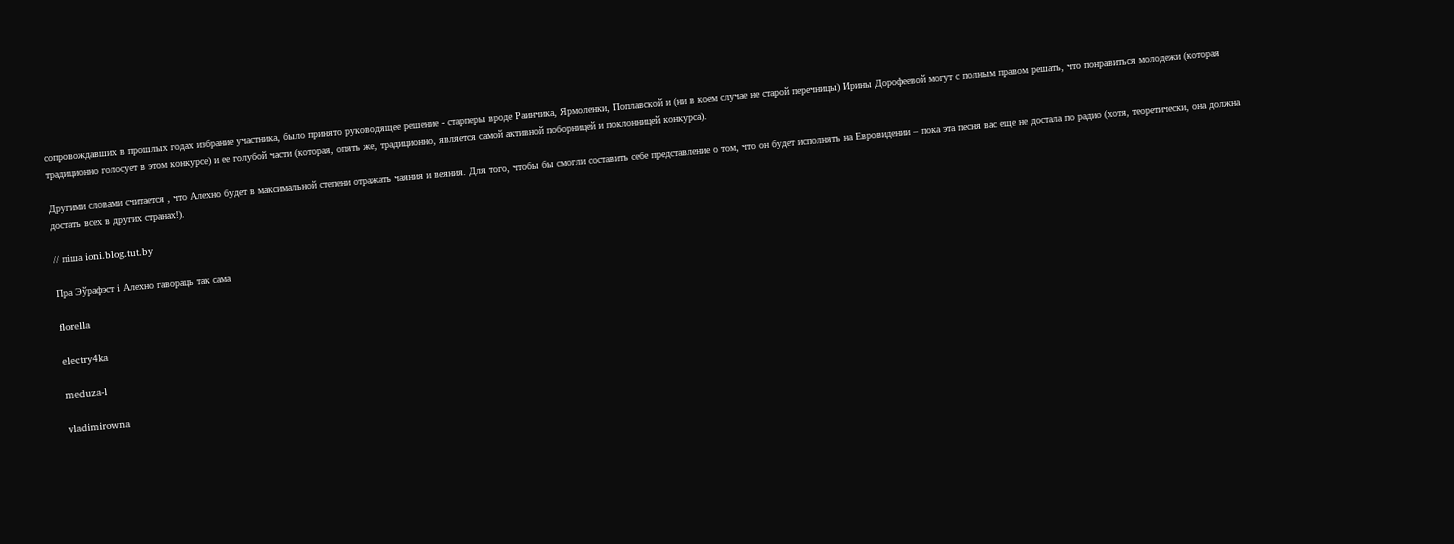сопровождавших в прошлых годах избрание участника, было принято руководящее решение - старперы вроде Раинчика, Ярмоленки, Поплавской и (ни в коем случае не старой перечницы) Ирины Дорофеевой могут с полным правом решать, что понравиться молодежи (которая традиционно голосует в этом конкурсе) и ее голубой части (которая, опять же, традиционно, является самой активной поборницей и поклонницей конкурса).

Другими словами считается , что Алехно будет в максимальной степени отражать чаяния и веяния. Для того, чтобы бы смогли составить себе представление о том, что он будет исполнять на Евровидении – пока эта песня вас еще не достала по радио (хотя, теоретически, она должна достать всех в других странах!).

// піша ioni.blog.tut.by

Пра Эўрафэст і Алехно гавораць так сама

florella

electry4ka

meduza-l

vladimirowna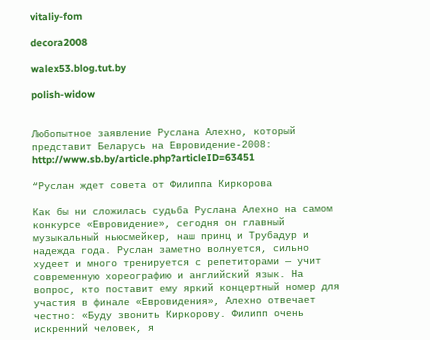vitaliy-fom

decora2008

walex53.blog.tut.by

polish-widow


Любопытное заявление Руслана Алехно, который представит Беларусь на Евровидение-2008: http://www.sb.by/article.php?articleID=63451

“Руслан ждет совета от Филиппа Киркорова

Как бы ни сложилась судьба Руслана Алехно на самом конкурсе «Евровидение», сегодня он главный музыкальный ньюсмейкер, наш принц и Трубадур и надежда года. Руслан заметно волнуется, сильно худеет и много тренируется с репетиторами — учит современную хореографию и английский язык. На вопрос, кто поставит ему яркий концертный номер для участия в финале «Евровидения», Алехно отвечает честно: «Буду звонить Киркорову. Филипп очень искренний человек, я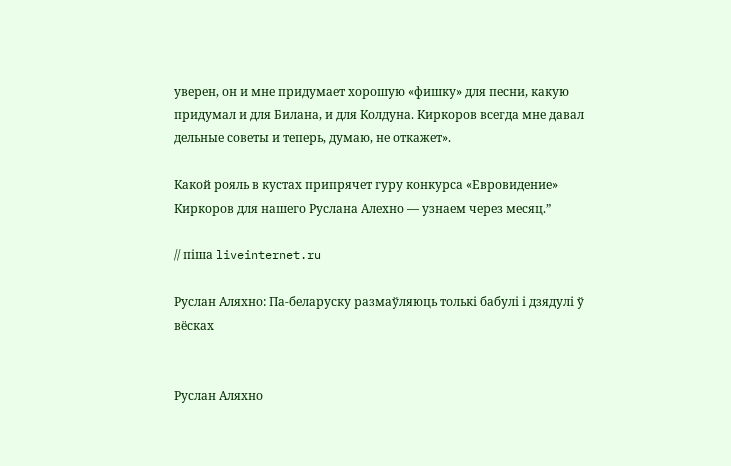уверен, он и мне придумает хорошую «фишку» для песни, какую придумал и для Билана, и для Колдуна. Киркоров всегда мне давал дельные советы и теперь, думаю, не откажет».

Какой рояль в кустах припрячет гуру конкурса «Евровидение» Киркоров для нашего Руслана Алехно — узнаем через месяц.”

// піша liveinternet.ru

Руслан Аляхно: Па-беларуску размаўляюць толькі бабулі і дзядулі ў вёсках


Руслан Аляхно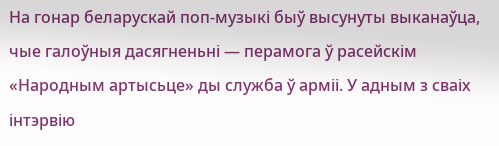На гонар беларускай поп-музыкі быў высунуты выканаўца, чые галоўныя дасягненьні — перамога ў расейскім «Народным артысьце» ды служба ў арміі. У адным з сваіх інтэрвію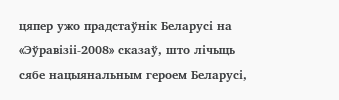цяпер ужо прадстаўнік Беларусі на «Эўравізіі-2008» сказаў, што лічыць сябе нацыянальным героем Беларусі,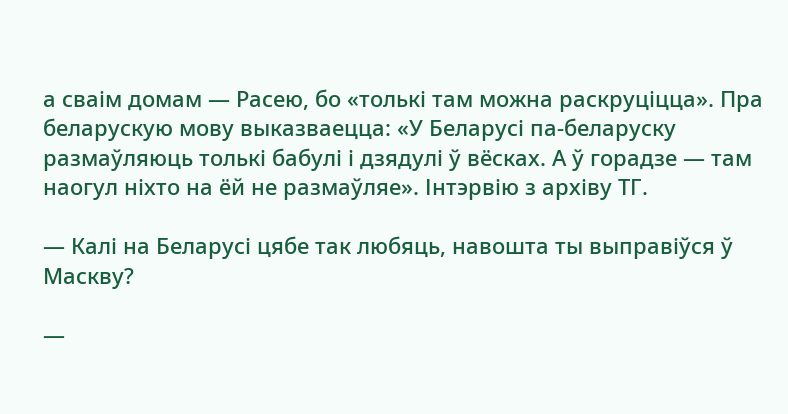а сваім домам — Расею, бо «толькі там можна раскруціцца». Пра беларускую мову выказваецца: «У Беларусі па-беларуску размаўляюць толькі бабулі і дзядулі ў вёсках. А ў горадзе — там наогул ніхто на ёй не размаўляе». Інтэрвію з архіву ТГ.

— Калі на Беларусі цябе так любяць, навошта ты выправіўся ў Маскву?

—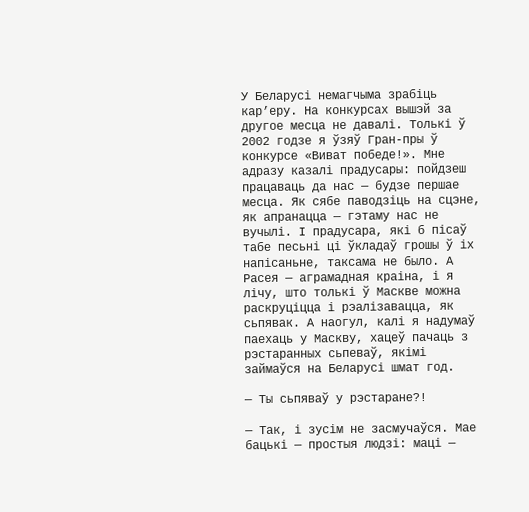У Беларусі немагчыма зрабіць кар’еру. На конкурсах вышэй за другое месца не давалі. Толькі ў 2002 годзе я ўзяў Гран-пры ў конкурсе «Виват победе!». Мне адразу казалі прадусары: пойдзеш працаваць да нас — будзе першае месца. Як сябе паводзіць на сцэне, як апранацца — гэтаму нас не вучылі. І прадусара, які б пісаў табе песьні ці ўкладаў грошы ў іх напісаньне, таксама не было. А Расея — аграмадная краіна, і я лічу, што толькі ў Маскве можна раскруціцца і рэалізавацца, як сьпявак. А наогул, калі я надумаў паехаць у Маскву, хацеў пачаць з рэстаранных сьпеваў, якімі займаўся на Беларусі шмат год.

— Ты сьпяваў у рэстаране?!

— Так, і зусім не засмучаўся. Мае бацькі — простыя людзі: маці —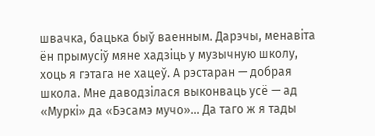швачка, бацька быў ваенным. Дарэчы, менавіта ён прымусіў мяне хадзіць у музычную школу, хоць я гэтага не хацеў. А рэстаран — добрая школа. Мне даводзілася выконваць усё — ад «Муркі» да «Бэсамэ мучо»… Да таго ж я тады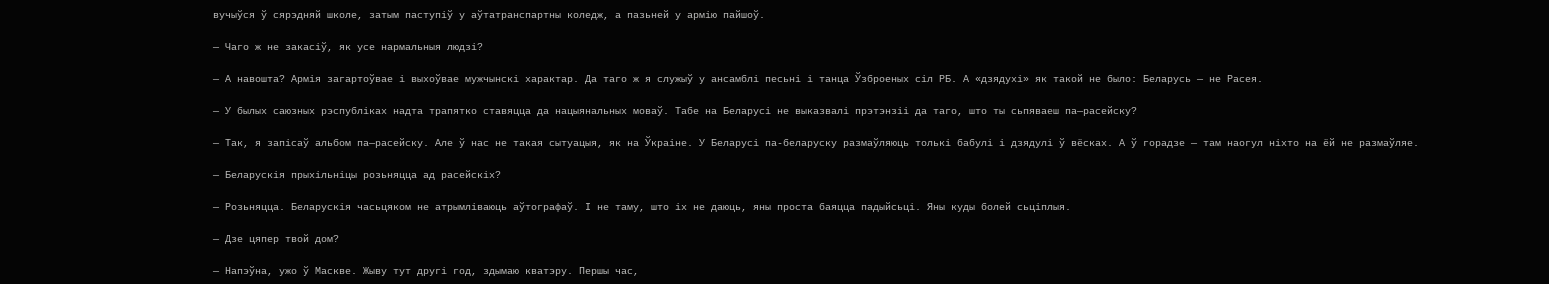вучыўся ў сярэдняй школе, затым паступіў у аўтатранспартны коледж, а пазьней у армію пайшоў.

— Чаго ж не закасіў, як усе нармальныя людзі?

— А навошта? Армія загартоўвае і выхоўвае мужчынскі характар. Да таго ж я служыў у ансамблі песьні і танца Ўзброеных сіл РБ. А «дзядухі» як такой не было: Беларусь — не Расея.

— У былых саюзных рэспубліках надта трапятко ставяцца да нацыянальных моваў. Табе на Беларусі не выказвалі прэтэнзіі да таго, што ты сьпяваеш па—расейску?

— Так, я запісаў альбом па—расейску. Але ў нас не такая сытуацыя, як на Ўкраіне. У Беларусі па-беларуску размаўляюць толькі бабулі і дзядулі ў вёсках. А ў горадзе — там наогул ніхто на ёй не размаўляе.

— Беларускія прыхільніцы розьняцца ад расейскіх?

— Розьняцца. Беларускія часьцяком не атрымліваюць аўтографаў. І не таму, што іх не даюць, яны проста баяцца падыйсьці. Яны куды болей сьціплыя.

— Дзе цяпер твой дом?

— Напэўна, ужо ў Маскве. Жыву тут другі год, здымаю кватэру. Першы час,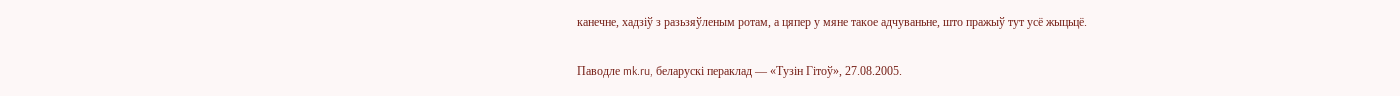канечне, хадзіў з разьзяўленым ротам, а цяпер у мяне такое адчуваньне, што пражыў тут усё жыцьцё.

Паводле mk.ru, беларускі пераклад — «Тузін Гітоў», 27.08.2005.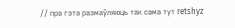// пра гэта размаўляюць так сама тут retshyz